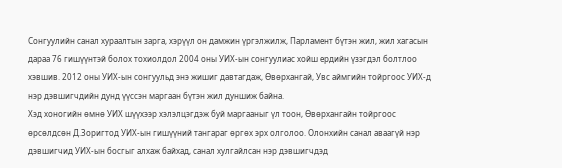Сонгуулийн санал хураалтын зарга, хэрүүл он дамжин үргэлжилж, Парламент бүтэн жил, жил хагасын дараа 76 гишүүнтэй болох тохиолдол 2004 оны УИХ-ын сонгуулиас хойш ердийн үзэгдэл болтлоо хэвшив. 2012 оны УИХ-ын сонгуульд энэ жишиг давтагдаж, Өвөрхангай, Увс аймгийн тойргоос УИХ-д нэр дэвшигчдийн дунд үүссэн маргаан бүтэн жил дуншиж байна.
Хэд хоногийн өмнө УИХ шүүхээр хэлэлцэгдэж буй маргааныг үл тоон, Өвөрхангайн тойргоос өрсөлдсөн Д.Зоригтод УИХ-ын гишүүний тангараг өргөх эрх олголоо. Олонхийн санал аваагүй нэр дэвшигчид УИХ-ын босгыг алхаж байхад, санал хулгайлсан нэр дэвшигчдэд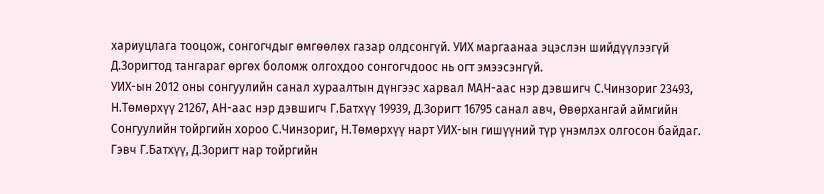хариуцлага тооцож, сонгогчдыг өмгөөлөх газар олдсонгүй. УИХ маргаанаа эцэслэн шийдүүлээгүй Д.Зоригтод тангараг өргөх боломж олгохдоо сонгогчдоос нь огт эмээсэнгүй.
УИХ-ын 2012 оны сонгуулийн санал хураалтын дүнгээс харвал МАН-аас нэр дэвшигч С.Чинзориг 23493, Н.Төмөрхүү 21267, АН-аас нэр дэвшигч Г.Батхүү 19939, Д.Зоригт 16795 санал авч, Өвөрхангай аймгийн Сонгуулийн тойргийн хороо С.Чинзориг, Н.Төмөрхүү нарт УИХ-ын гишүүний түр үнэмлэх олгосон байдаг. Гэвч Г.Батхүү, Д.Зоригт нар тойргийн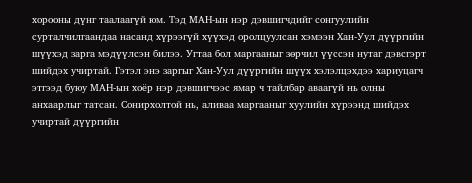хорооны дүнг таалаагүй юм. Тэд МАН-ын нэр дэвшигчдийг сонгуулийн сурталчилгаандаа насанд хүрээгүй хүүхэд оролцуулсан хэмээн Хан-Уул дүүргийн шүүхэд зарга мэдүүлсэн билээ. Угтаа бол маргааныг зөрчил үүссэн нутаг дэвсгэрт шийдэх учиртай. Гэтэл энэ заргыг Хан-Уул дүүргийн шүүх хэлэлцэхдээ хариуцагч этгээд буюу МАН-ын хоёр нэр дэвшигчээс ямар ч тайлбар аваагүй нь олны анхаарлыг татсан. Сонирхолтой нь, аливаа маргааныг хуулийн хүрээнд шийдэх учиртай дүүргийн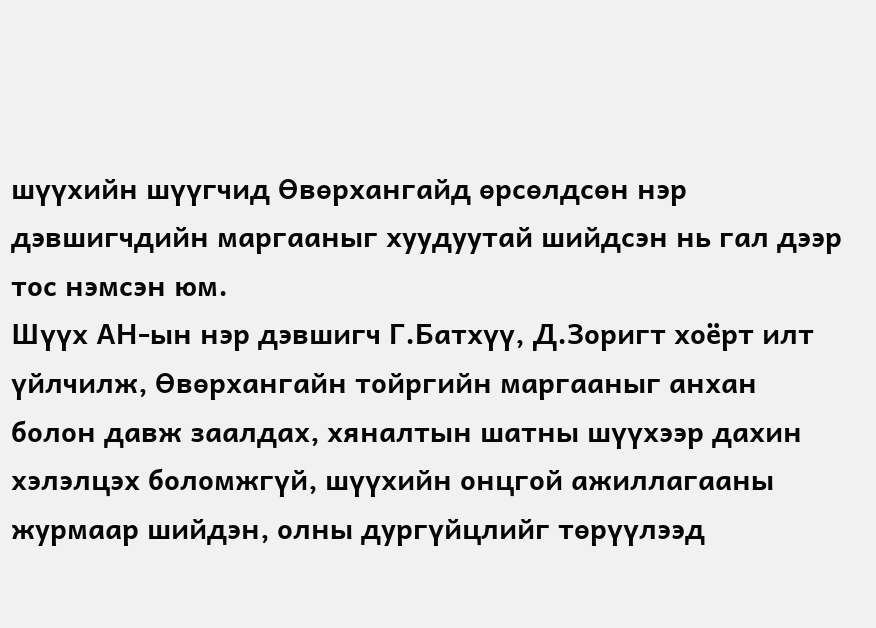шүүхийн шүүгчид Өвөрхангайд өрсөлдсөн нэр дэвшигчдийн маргааныг хуудуутай шийдсэн нь гал дээр тос нэмсэн юм.
Шүүх АН-ын нэр дэвшигч Г.Батхүү, Д.Зоригт хоёрт илт үйлчилж, Өвөрхангайн тойргийн маргааныг анхан болон давж заалдах, хяналтын шатны шүүхээр дахин хэлэлцэх боломжгүй, шүүхийн онцгой ажиллагааны журмаар шийдэн, олны дургүйцлийг төрүүлээд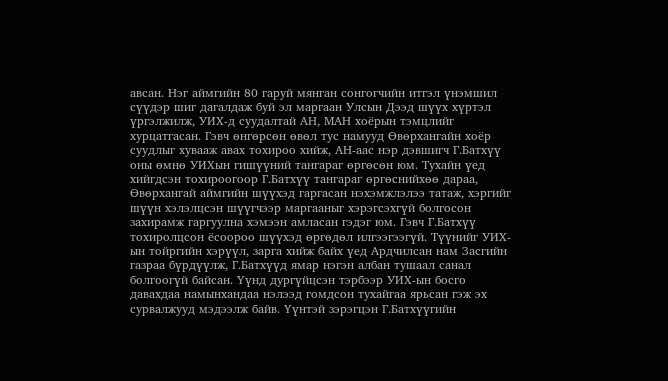авсан. Нэг аймгийн 80 гаруй мянган сонгогчийн итгэл үнэмшил сүүдэр шиг дагалдаж буй эл маргаан Улсын Дээд шүүх хүртэл үргэлжилж, УИХ-д суудалтай АН, МАН хоёрын тэмцлийг хурцатгасан. Гэвч өнгөрсөн өвөл тус намууд Өвөрхангайн хоёр суудлыг хувааж авах тохироо хийж, АН-аас нэр дэвшигч Г.Батхүү оны өмнө УИХын гишүүний тангараг өргөсөн юм. Тухайн үед хийгдсэн тохироогоор Г.Батхүү тангараг өргөснийхөө дараа, Өвөрхангай аймгийн шүүхэд гаргасан нэхэмжлэлээ татаж, хэргийг шүүн хэлэлцсэн шүүгчээр маргааныг хэрэгсэхгүй болгосон захирамж гаргуулна хэмээн амласан гэдэг юм. Гэвч Г.Батхүү тохиролцсон ёсоороо шүүхэд өргөдөл илгээгээгүй. Түүнийг УИХ-ын тойргийн хэрүүл, зарга хийж байх үед Ардчилсан нам Засгийн газраа бүрдүүлж, Г.Батхүүд ямар нэгэн албан тушаал санал болгоогүй байсан. Үүнд дургүйцсэн тэрбээр УИХ-ын босго давахдаа намынхандаа нэлээд гомдсон тухайгаа ярьсан гэж эх сурвалжууд мэдээлж байв. Үүнтэй зэрэгцэн Г.Батхүүгийн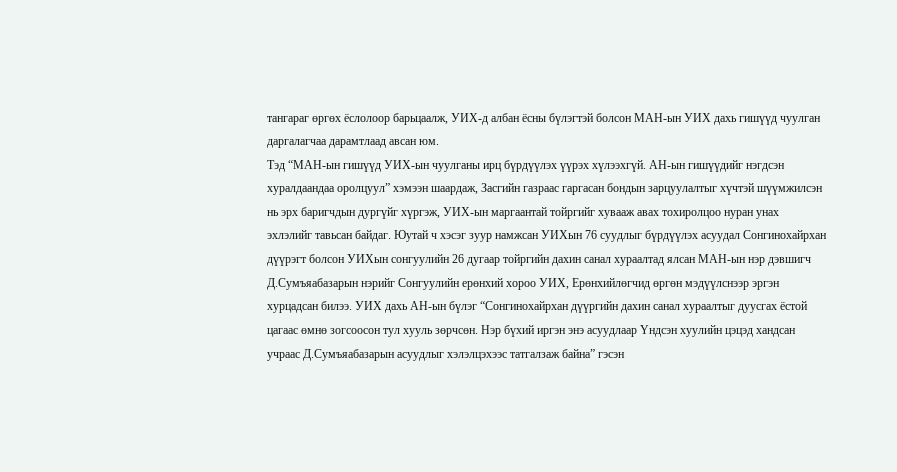тангараг өргөх ёслолоор барьцаалж, УИХ-д албан ёсны бүлэгтэй болсон МАН-ын УИХ дахь гишүүд чуулган даргалагчаа дарамтлаад авсан юм.
Тэд “МАН-ын гишүүд УИХ-ын чуулганы ирц бүрдүүлэх үүрэх хүлээхгүй. АН-ын гишүүдийг нэгдсэн хуралдаандаа оролцуул” хэмээн шаардаж, Засгийн газраас гаргасан бондын зарцуулалтыг хүчтэй шүүмжилсэн нь эрх баригчдын дургүйг хүргэж, УИХ-ын маргаантай тойргийг хувааж авах тохиролцоо нуран унах эхлэлийг тавьсан байдаг. Юутай ч хэсэг зуур намжсан УИХын 76 суудлыг бүрдүүлэх асуудал Сонгинохайрхан дүүрэгт болсон УИХын сонгуулийн 26 дугаар тойргийн дахин санал хураалтад ялсан МАН-ын нэр дэвшигч Д.Сумъяабазарын нэрийг Сонгуулийн ерөнхий хороо УИХ, Ерөнхийлөгчид өргөн мэдүүлснээр эргэн хурцадсан билээ. УИХ дахь АН-ын бүлэг “Сонгинохайрхан дүүргийн дахин санал хураалтыг дуусгах ёстой цагаас өмнө зогсоосон тул хууль зөрчсөн. Нэр бүхий иргэн энэ асуудлаар Үндсэн хуулийн цэцэд хандсан учраас Д.Сумъяабазарын асуудлыг хэлэлцэхээс татгалзаж байна” гэсэн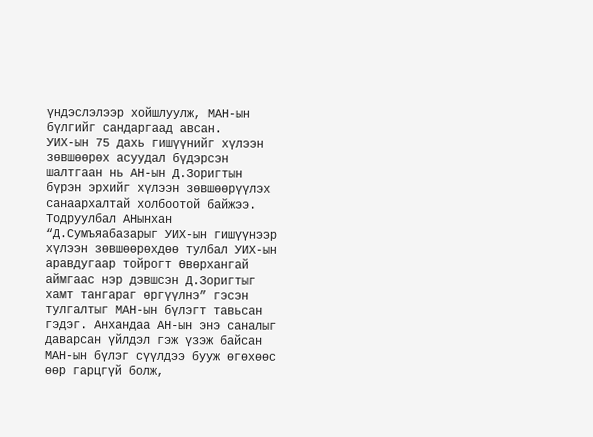үндэслэлээр хойшлуулж, МАН-ын бүлгийг сандаргаад авсан.
УИХ-ын 75 дахь гишүүнийг хүлээн зөвшөөрөх асуудал бүдэрсэн шалтгаан нь АН-ын Д.Зоригтын бүрэн эрхийг хүлээн зөвшөөрүүлэх санаархалтай холбоотой байжээ. Тодруулбал АНынхан “Д.Сумъяабазарыг УИХ-ын гишүүнээр хүлээн зөвшөөрөхдөө тулбал УИХ-ын аравдугаар тойрогт Өвөрхангай аймгаас нэр дэвшсэн Д.Зоригтыг хамт тангараг өргүүлнэ” гэсэн тулгалтыг МАН-ын бүлэгт тавьсан гэдэг. Анхандаа АН-ын энэ саналыг даварсан үйлдэл гэж үзэж байсан МАН-ын бүлэг сүүлдээ бууж өгөхөөс өөр гарцгүй болж,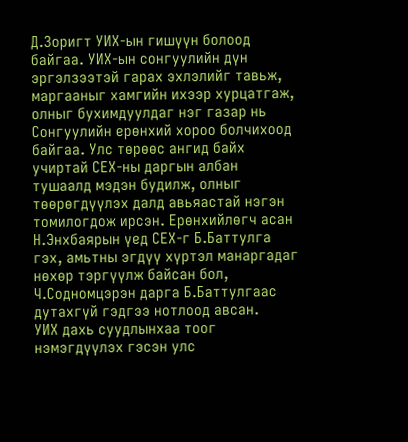Д.Зоригт УИХ-ын гишүүн болоод байгаа. УИХ-ын сонгуулийн дүн эргэлзээтэй гарах эхлэлийг тавьж, маргааныг хамгийн ихээр хурцатгаж, олныг бухимдуулдаг нэг газар нь Сонгуулийн ерөнхий хороо болчихоод байгаа. Улс төрөөс ангид байх учиртай СЕХ-ны даргын албан тушаалд мэдэн будилж, олныг төөрөгдүүлэх далд авьяастай нэгэн томилогдож ирсэн. Ерөнхийлөгч асан Н.Энхбаярын үед СЕХ-г Б.Баттулга гэх, амьтны эгдүү хүртэл манаргадаг нөхөр тэргүүлж байсан бол, Ч.Содномцэрэн дарга Б.Баттулгаас дутахгүй гэдгээ нотлоод авсан.
УИХ дахь суудлынхаа тоог нэмэгдүүлэх гэсэн улс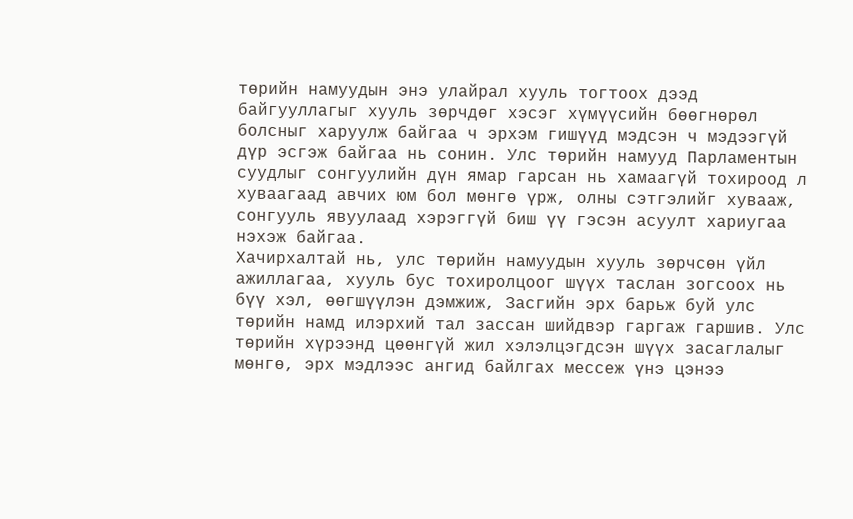төрийн намуудын энэ улайрал хууль тогтоох дээд байгууллагыг хууль зөрчдөг хэсэг хүмүүсийн бөөгнөрөл болсныг харуулж байгаа ч эрхэм гишүүд мэдсэн ч мэдээгүй дүр эсгэж байгаа нь сонин. Улс төрийн намууд Парламентын суудлыг сонгуулийн дүн ямар гарсан нь хамаагүй тохироод л хуваагаад авчих юм бол мөнгө үрж, олны сэтгэлийг хувааж, сонгууль явуулаад хэрэггүй биш үү гэсэн асуулт хариугаа нэхэж байгаа.
Хачирхалтай нь, улс төрийн намуудын хууль зөрчсөн үйл ажиллагаа, хууль бус тохиролцоог шүүх таслан зогсоох нь бүү хэл, өөгшүүлэн дэмжиж, Засгийн эрх барьж буй улс төрийн намд илэрхий тал зассан шийдвэр гаргаж гаршив. Улс төрийн хүрээнд цөөнгүй жил хэлэлцэгдсэн шүүх засаглалыг мөнгө, эрх мэдлээс ангид байлгах мессеж үнэ цэнээ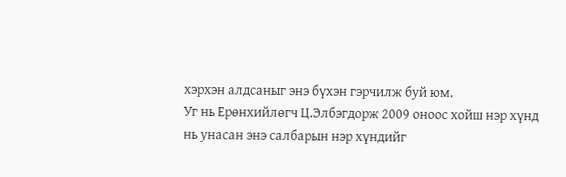хэрхэн алдсаныг энэ бүхэн гэрчилж буй юм.
Уг нь Ерөнхийлөгч Ц.Элбэгдорж 2009 оноос хойш нэр хүнд нь унасан энэ салбарын нэр хүндийг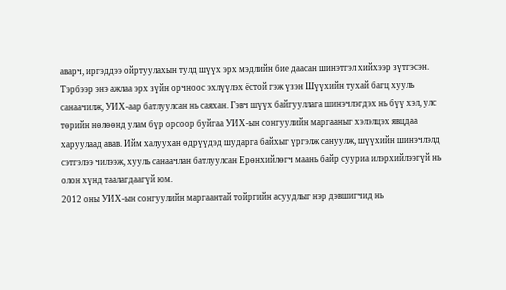аварч, иргэддээ ойртуулахын тулд шүүх эрх мэдлийн бие даасан шинэтгэл хийхээр зүтгэсэн. Тэрбээр энэ ажлаа эрх зүйн орчноос эхлүүлэх ёстой гэж үзэн Шүүхийн тухай багц хууль санаачилж, УИХ-аар батлуулсан нь саяхан. Гэвч шүүх байгууллага шинэчлэгдэх нь бүү хэл, улс төрийн нөлөөнд улам бүр орсоор буйгаа УИХ-ын сонгуулийн маргааныг хэлэлцэх явцдаа харуулаад авав. Ийм халуухан өдрүүдэд шударга байхыг үргэлж сануулж, шүүхийн шинэчлэлд сэтгэлээ чилээж, хууль санаачлан батлуулсан Ерөнхийлөгч маань байр сууриа илэрхийлээгүй нь олон хүнд таалагдаагүй юм.
2012 оны УИХ-ын сонгуулийн маргаантай тойргийн асуудлыг нэр дэвшигчид нь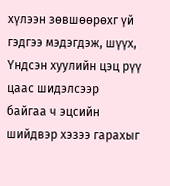хүлээн зөвшөөрөхг үй гэдгээ мэдэгдэж, шүүх, Үндсэн хуулийн цэц рүү цаас шидэлсээр байгаа ч эцсийн шийдвэр хэзээ гарахыг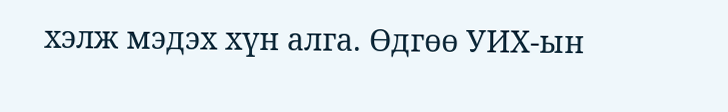хэлж мэдэх хүн алга. Өдгөө УИХ-ын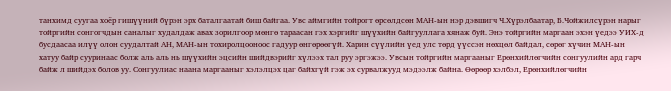танхимд суугаа хоёр гишүүний бүрэн эрх баталгаатай биш байгаа. Увс аймгийн тойрогт өрсөлдсөн МАН-ын нэр дэвшигч Ч.Хүрэлбаатар, Б.Чойжилсүрэн нарыг тойргийн сонгогчдын саналыг худалдаж авах зорилгоор мөнгө тараасан гэх хэргийг шүүхийн байгууллага хянаж буй. Энэ тойргийн маргаан эхэн үедээ УИХ-д бусдаасаа илүү олон суудалтай АН, МАН-ын тохиролцооноос гадуур өнгөрөөгүй. Харин сүүлийн үед улс төрд үүссэн нөхцөл байдал, сөрөг хүчин МАН-ын хатуу байр сууринаас болж аль аль нь шүүхийн эцсийн шийдвэрийг хүлээх тал руу эргэжээ. Увсын тойргийн маргааныг Ерөнхийлөгчийн сонгуулийн ард гарч байж л шийдэх болов уу. Сонгуулиас наана маргааныг хэлэлцэх цаг байхгүй гэж эх сурвалжууд мэдээлж байна. Өөрөөр хэлбэл, Ерөнхийлөгчийн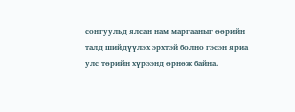сонгуульд ялсан нам маргааныг өөрийн талд шийдүүлэх эрхтэй болно гэсэн яриа улс төрийн хүрээнд өрнөж байна.